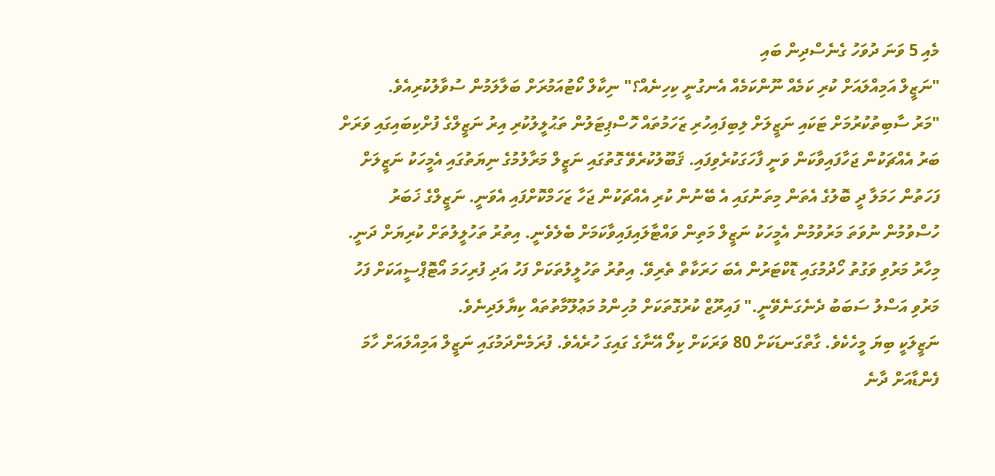މެއި 5 ވަނަ ދުވަހު ގެނެސްދިން ބައި
"ނަޒީލް އަމިއްލައަށް ކުރި ކަމެއް ނޫންކަމެއް އެނގުނީ ކިހިނެއް؟" ނިކާލް ކޯޓުއަމުރަށް ބަލާލަމުން ސުވާލުކުރިއެވެ.
"މަރު ސާބިތުކުރުމަށް ޓަކައި ނަޒީލަށް ލިބިފައިހުރި ޒަހަމުތައް ހޮސްޕިޓަލުން ތަޙުލީލުކުރި އިރު ނަޒީލްގެ ފުށްކިބައިގައި ވަރަށް ބަރު އެއްޗަކުން ޖަހާފައިވާކަން ވަނީ ފާހަގަކުރެވިފައި. ޤަބޫލުކުރެވޭ ގޮތުގައި ނަޒީލް މަރާލުމުގެ ނިޔަތުގައި އެމީހަކު ނަޒީލަށް ފަހަތުން ހަމަލާ ދީ ބޮލުގެ އެތަން މިތަނުގައި އެ ބޭނުން ކުރި އެއްޗަކުން ޖަހާ ޒަހަމްކޮށްފައި އެވަނީ. ނަޒީލްގެ ޚަބަރު ހުސްވުމުން ނުވަތަ މަރުވުމުން އެމީހަކު ނަޒީލް މަތިން ވައްޓާލައިފައިވާކަމަށް ބެލެވެނީ. އިތުރު ތަހުލީލުތަށް ކުރިޔަށް ދަނީ. މިހާރު މަރުވި ވަގުތު ހޯދުމުގައި ޑޮކްޓަރުން އެބަ ހަރަކާތް ތެރިވޭ. އިތުރު ތަހުލީލުތަކަށް ފަހު އަދި ފުރިހަމަ އޯޓޮޕްސީއަކަށް ފަހު މަރުވި އަސްލު ސަބަބު ދެނެގަނެވޭނީ." ފައިރޫޒް ކުރުގޮތަކަށް މުހިންމު މަޢުލޫމާތުތައް ކިޔާލަދިނެވެ.
ނަޒީލަކީ ބިޔަ މީހެކެވެ. ގާތްގަނޑަކަށް 80 ވަރަކަށް ކިލޯ އޭނާގެ ގައިގަ ހުރެއެވެ. ފުރަމެންދަމުގައި ނަޒީލް އަމިއްލައަށް ހާމަ ފެންޑާއަށް ދާނެ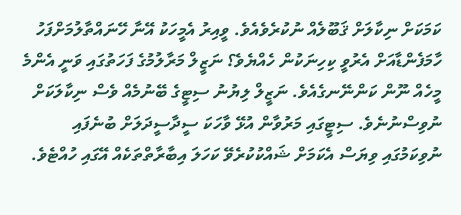ކަމަކަށް ނިކާލަށް ޤަބޫލެއް ނުކުރެވެއެވެ. ވީއިރު އެމީހަކު އޭނާ ހޭނައްތާލުމަށްފަހު ހާމަފެންޑާއަށް އެރުވީ ކިހިނަކުން ހެއްޔެވެ؟ ނަޒީލް މަރާލުމުގެ ފަހަތުގައި ވަނީ އެންމެ މީހެއް ނޫން ކަންނޭނގެއެވެ. ނަޒީލް ލިޔުނު ސިޓީގެ ބޭނުމެއް ވެސް ނިކާލަކަށް ނުވިސްނުނެވެ. ސިޓީގައި މަރުވާން އުޅޭ ވާހަކަ ސީދާސީދަލަށް ބުނެފައި ނުވިކަމުގައި ވިޔަސް އެކަމަށް ޝައްކުކުރެވޭ ކަހަލަ އިބާރާތްތަކެއް އޭގައި ހުއްޓެވެ.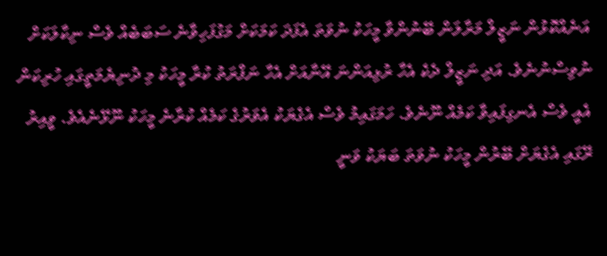އަނެއްކޮޅުން ނަޒީލް މަރާލަން ބޭނުންވާ މީހަކު ނުވަތަ އެފަދަ ކަމަކަށް މަގުފަހިވާނެ ސަބަބެއް ވެސް ނިކާލަކަށް ނުވިސްނުނެވެ. އަދި ނަޒީލް ދެކެ އެހާ ރުޅިއަންނަ އޭނާއަށް އެހާ ނަފްރަތު ކުރާ މީހަކު މި ދުނިޔެމަތީގައި ހުރިކަން އެއީ ވެސް އެނގިފައިވާ ކަމެއް ނޫނެވެ. ހަމަގައިމު ވެސް އެގެޔަކު އެވަރުގެ ކަމެއް ކުރާނެ މީހަކު ނޫޅޭނެއެވެ. ވީއިރު ރޭގައި އެގެޔަށް ބޭރުން މީހަކު ނުވަތަ ބަޔަކު ވަނީ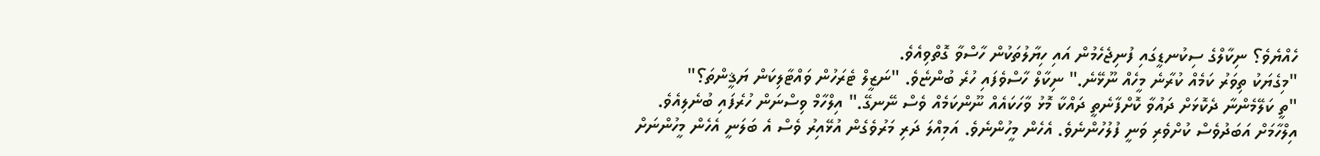ހެއްޔެވެ؟ ނިކާލްގެ ސިކުނޑީގައި ފުނިޖެހެމުން އައި ހިޔާލުތަކުން ހާސްވާ ގޮތްވިއެވެ.
"މިގެޔަކު ތިވަރު ކަމެއް ކުރާނެ މީހެއް ނޫޅޭނެ." ނިކާލް ހާސްވެފައި ހުރެ ބުންޏެވެ. "ނަޒީލް ޓެރަހުން ވައްޓާލިކަން ޔަޤީންތަ؟"
"ތީ ކަލޭމެންނާ ދެކޮޅަށް ދައުވާ ކޮށްފާނެތީ ދައްކާ މޮޅު ވާހަކައެއް ނޫންކަމެއް ވެސް ނޭނގޭ." އިލްހާމް ވިސްނަން ހުރެފައި ބުނެލިއެވެ.
އިލްހާމަށް އަބަދުވެސް ކުށްވެރި ވަނީ ފުލުހުންނެވެ. އެހެން މީހުންނެވެ. އަމިއްލަ ދަރި މަރުވެގެން އުޅޭއިރު ވެސް އެ ބަލަނީ އެހެން މީހުންނަށް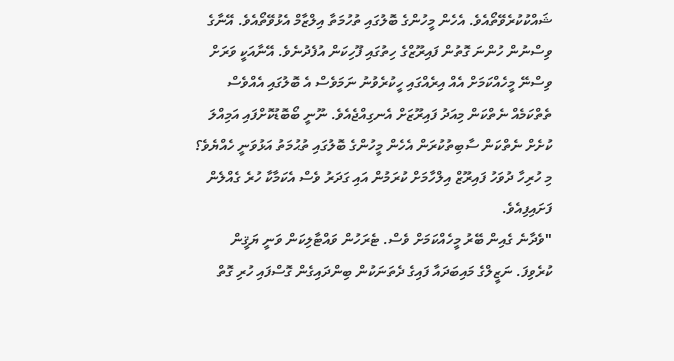ޝައްކުކުރެވޭތޯއެވެ. އެހެން މީހުންގެ ބޮލުގައި ތުހުމަތާ އިލްޒާމް އެޅުވޭތޯއެވެ. އޭނާގެ ވިސްނުން ހުންނަ ގޮތުން ފައިރޫޒްގެ ހިތުގައި ފޫހިކަން އުފެދުނެވެ. އޭނާއަކީ ވަރަށް ވިސްނޭ މީހެއްކަމަށް އެއް އިރެއްގައި ހީކުރެވުނު ނަމަވެސް އެ ބޮލުގައި އެއްވެސް ތެތްކަމެއް ނެތްކަން މިއަދު ފައިރޫޒަށް އެނގިއްޖެއެވެ. ނޫނީ ބޯބޮޑުކޮށްފައި އަމިއްލަ ކުށެށް ނެތްކަން ސާބިތުކުރަން އެހެން މީހުންގެ ބޮލުގައި ތުޙުމަތު އަޅުވަނީ ހެއްޔެވެ؟ މި ހުރިހާ ދުވަހު ފައިރޫޒް އިލްހާމަށް ކުރަމުން އައި ގަދަރު ވެސް އެކަމާކާ ހުރެ ގެއްލެން ފަށައިފިއެވެ.
"ވެދާނެ ގެއިން ބޭރު މީހެއްކަމަށް ވެސް. ޓެރަހުން ވައްޓާލިކަން ވަނީ ޔަޤީން ކުރެވިފަ. ނަޒީލްގެ މައިބަދައާ ފައިގެ ދެތަނަކުން ބިންދައިގެން ގޮސްފައި ހުރި ގޮތް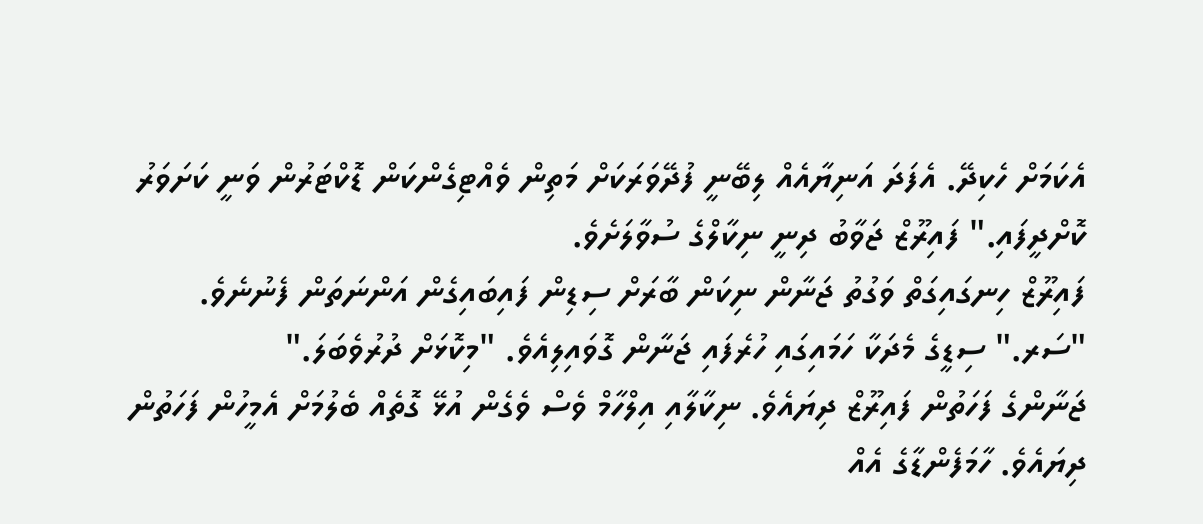އެކަމަށް ހެކިދޭ. އެފަދަ އަނިޔާއެއް ލިބޭނީ ފުދޭވަރަކަށް މަތިން ވެއްޓިގެންކަން ޑޮކްޓަރުން ވަނީ ކަށަވަރު ކޮށްދީފައި." ފައިރޫޒް ޖަވާބު ދިނީ ނިކާލްގެ ސުވާލަށެވެ.
ފައިރޫޒް ހިނގައިގަތް ވަގުތު ޖަނާން ނިކަން ބާރަށް ސިޑިން ފައިބައިގެން އަންނަތަން ފެނުނެވެ.
"ސަރ." ސިޑީގެ މެދަކާ ހަމައިގައި ހުރެފައި ޖަނާން ގޮވައިލިއެވެ. "މިކޮޅަށް ދުރުވެބަލަ."
ޖަނާންގެ ފަހަތުން ފައިރޫޒް ދިޔައެވެ. ނިކާލާއި އިލްހާމް ވެސް ވެގެން އުޅޭ ގޮތެއް ބެލުމަށް އެމީހުން ފަހަތުން ދިޔައެވެ. ހާމަފެންޑާގެ އެއް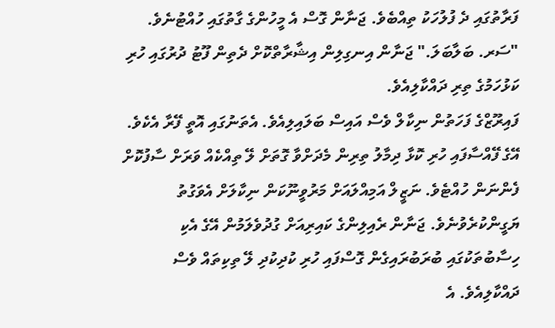ފަރާތުގައި ދެ ފުލުހަކު ތިއްބެވެ. ޖަނާން ގޮސް އެ މީހުންގެ ގާތުގައި ހުއްޓުނެވެ.
"ސަރ. ބަލާބަލަ." ޖަނާން އިނގިލިން އިޝާރާތްކޮށް ދެތިން ފޫޓު ދުރުގައި ހުރި ކަޅުހަމުގެ ތިރި ދައްކާލިއެވެ.
ފައިރޫޒްގެ ފަހަތުން ނިކާލް ވެސް އައިސް ބަލައިލިއެވެ. އެތަނުގައި އޮތީ ފޭރާ އެކެވެ. އޭގެ ފޭއްސާފައި ހުރި ކޮޅާ ދިމާލު ތިރިން މެދަށްވާ ގޮތަށް ލޭ ތިއްކެއް ވަރަށް ސާފުކޮށް ފެންނަން ހުއްޓެވެ. ނަޒީލް އަމިއްލައަށް މަރުވީނޫކަން ނިކާލަށް އެވަގުތު ޔަގީންކުރެވުނެވެ. ޖަނާން ރެއިލިންގެ ކައިރިއަށް ގުދުވެލަމުން އޭގެ އެކި ހިސާބުތަކުގައި ބުރަބުރައިގެން ގޮސްފައި ހުރި ކުދިކުދި ލޭ ތިކިތައް ވެސް ދައްކާލިއެވެ. އެ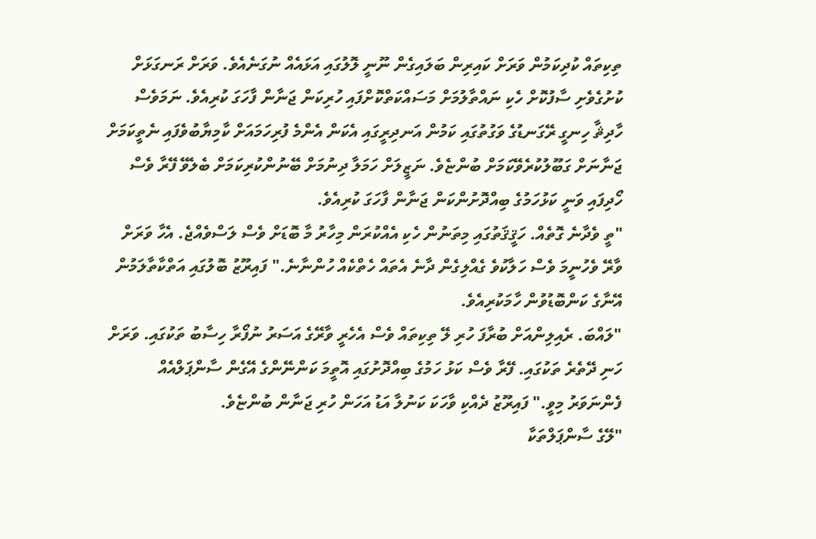ތިކިތައް ކުދިކަމުން ވަރަށް ކައިރިން ބަލައިގެން ނޫނީ ލޮލުގައި އަޅައެއް ނުގަނެއެވެ. ވަރަށް ރަނގަޅަށް ކުށުގެވެށި ސާފުކޮށް ހެކި ނައްތާލުމަށް މަސައްކަތްކޮށްފައި ހުރިކަން ޖަނާން ފާހަގަ ކުރިއެވެ. ނަމަވެސް ހާދިޘާ ހިނގީ ރޭގަނޑުގެ ވަގުތުގައި ކަމުން އަނދިރީގައި އެކަން އެންމެ ފުރިހަމައަށް ކާމިޔާބުވެފައި ނެތީކަމަށް ޖަނާނަށް ގަބޫލުކުރެވޭކަމަށް ބުންޏެވެ. ނަޒީލަށް ހަމަލާ ދިނުމަށް ބޭނުންކުރިކަމަށް ބެލެވޭ ފޭރާ ވެސް ހޯދިފައި ވަނީ ކަޅުހަމުގެ ބިއްދޮށުންކަން ޖަނާން ފާހަގަ ކުރިއެވެ.
"ތީ ވެދާނެ ގޮތެއް. ހަޤީޤަތުގައި މިތަނުން ހެކި އެއްކުރަން މިހާރު މާ ބޮޑަށް ވެސް ލަސްވެއްޖެ. އެހާ ވަރަށް ވާރޭ ވެހުނީމަ ވެސް ހަލާކުވެ ގެއްލިގެން ދާނެ އެތައް ހެތްކެއް ހުންނާނެ." ފައިރޫޒު ބޮލުގައި އަތްކާތާލަމުން އޭނާގެ ކަންބޮޑުވުން ހާމަކުރިއެވެ.
"ލައްބަ. ރެއިލިންއަށް ބުރާފަ ހުރި ލޭ ތިކިތައް ވެސް އެހެރީ ވާރޭގެ އަސަރު ނުފޯރާ ހިސާބު ތަކުގައި. ވަރަށް ހަނި ދޭތެރެ ތަކުގައި. ފޭރާ ވެސް ކަޅު ހަމުގެ ބިއްދޮށުގައި އޮތީމަ ކަންނޭންގެ އޭގެން ސާންޕަލްއެއް ފެންނަވަރު މިވީ." ފައިރޫޒު ދެއްކި ވާހަކަ ކަނުލާ އަޑު އަހަން ހުރި ޖަނާން ބުންޏެވެ.
"ލޭގެ ސާންޕަލްތަކާ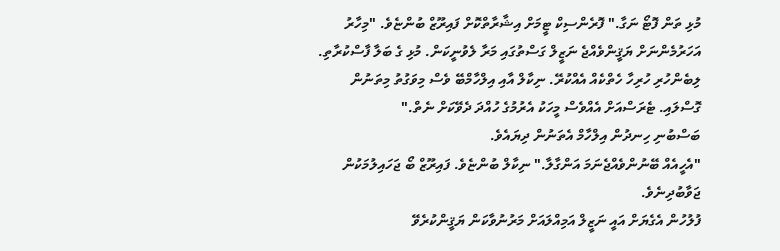މުޅި ތަން ފޮޓޯ ނަގާ." ފޮރެންސިކް ޓީމަށް އިޝާރާތްކޮށް ފައިރޫޒް ބުންޏެވެ. "މިހާރު އަހަރުމެންނަށް ޔަޤީންވެއްޖެ ނަޒީލް ގަސްތުގައި މަރާ ލެވުނީކަން. މުޅި ގެ ބަލާ ފާސްކުރާތި. ލިބެންހުރި ހުރިހާ ހެތްކެއް އެއްކުރޭ. ނިކާލް އާއި އިލްހާމްބޭ ވެސް މިވަގުތު މިތަނުން ގޮސްލައި. ޓެރަސްއަށް އެއްވެސް މީހަކު އެރުމުގެ ހުއްދަ ދެވޭކަށް ނެތް."
ބަސްބުނި ހިނދުން އިލްހާމް އެތަނުން ދިޔައެވެ.
"އެހީއެއް ބޭނުންވެއްޖެނަމަ އަންގާލާ." ނިކާލް ބުންޏެވެ. ފައިރޫޒް ބޯ ޖަހައިލުމަކުން ޖަވާބުދިނެވެ.
ފުލުހުން އެގެޔަށް އައީ ނަޒީލް އަމިއްލައަށް މަރުނުވާކަން ޔަޤީންކުރެވޭ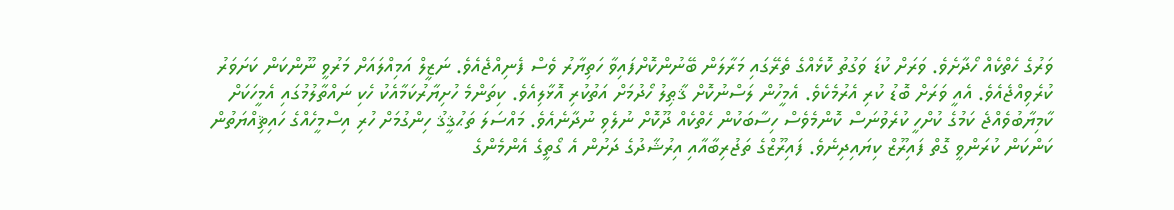ވަރުގެ ހެތްކެއް ހޯދާށެވެ. ވަރަށް ކުޑަ ވަގުތު ކޮޅެއްގެ ތެރޭގައި މަރާލަން ބޭނުންކޮށްފައިވާ ހަތިޔާރު ވެސް ފެނިއްޖެއެވެ. ނަޒީލް އަމިއްލައަށް މަރުވީ ނޫންކަން ކަށަވަރު ކުރެވިއްޖެއެވެ. އެއީ ވަރަށް ބޮޑު ކުރި އެރުމެކެވެ. އެމީހުން ލަސްނުކޮށް ޤާޠިލު ހޯދުމަށް އަތުކުރި އޮޅާލިއެވެ. ކިތަންމެ ހުށިޔާރުކަމާއެކު ހެކި ނައްތާލުމުގައި އެމީހަކަށް ކާމިޔާބުވެއްޖެ ކަމުގެ ކުށްހީ ކުރެވުނަސް ކޮންމެވެސް ހިސާބަކުން ހެތްކެއް ދޫކޮށް ނުލެވި ނުދާނެއެވެ. މައްސަލަ ތަޙުޤީޤު ހިންގުމަށް ހުރި އިސްމީހެއްގެ ހައިޘިއްޔަތުން ކަންކަން ކުރަންވީ ގޮތް ފައިރޫޒް ކިޔައިދިނެވެ. ފައިރޫޒްގެ ތަޖުރިބާއާއި އިރުޝާދުގެ ދަށުން އެ ގޯތީގެ އެންމެންގެ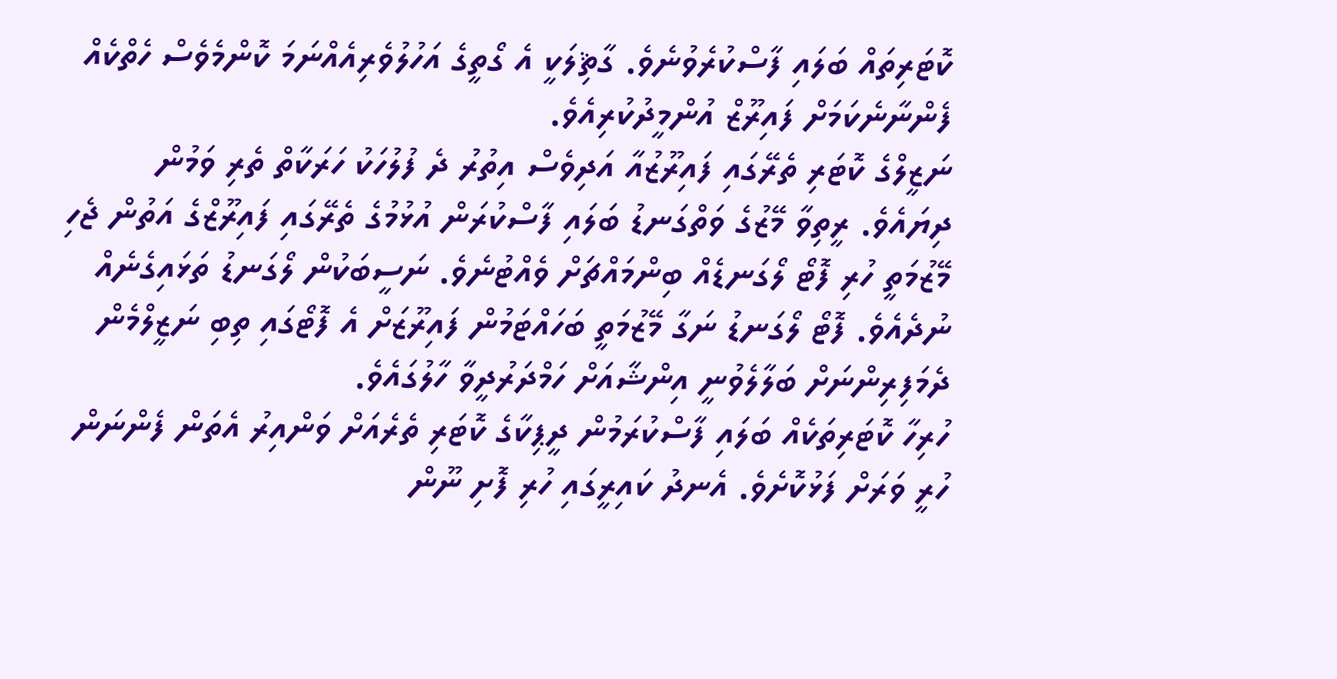ކޮޓަރިތައް ބަލައި ފާސްކުރެވުނެވެ. ގާޘިލަކީ އެ ގޯތީގެ އަހުލުވެރިއެއްނަމަ ކޮންމެވެސް ހެތްކެއް ފެންނާނެކަމަށް ފައިރޫޒް އުންމީދުކުރިއެވެ.
ނަޒީލްގެ ކޮޓަރި ތެރޭގައި ފައިރޫޒުއާ އަދިވެސް އިތުރު ދެ ފުލުހަކު ހަރަކާތް ތެރި ވަމުން ދިޔައެވެ. ރީތިވާ މޭޒުގެ ވަތްގަނޑު ބަލައި ފާސްކުރަން އުޅުމުގެ ތެރޭގައި ފައިރޫޒްގެ އަތުން ޖެހި މޭޒުމަތީ ހުރި ފޮޓޯ ލޯގަނޑެއް ބިންމައްޗަށް ވެއްޓުނެވެ. ނަސީބަކުން ލޯގަނޑު ތަޅައިގެނެއް ނުދެއެވެ. ފޮޓޯ ލޯގަނޑު ނަގާ މޭޒުމަތީ ބަހައްޓަމުން ފައިރޫޒަށް އެ ފޮޓޯގައި ތިބި ނަޒީލްމެން ދެމަފިރިންނަށް ބަލާލެވުނީ އިންޝާއަށް ހަމްދަރުދީވާ ހާލުގައެވެ.
ހުރިހާ ކޮޓަރިތަކެއް ބަލައި ފާސްކުރަމުން ދީޕިކާގެ ކޮޓަރި ތެރެއަށް ވަންއިރު އެތަން ފެންނަން ހުރީ ވަރަށް ފަޅުކޮށެވެ. އެނދު ކައިރީގައި ހުރި ފޮށި ނޫން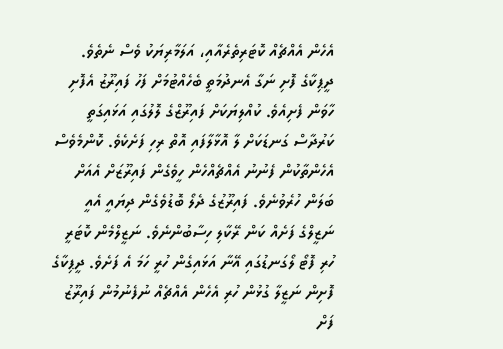އެހެން އެއްޗެއް ކޮޓަރިތެރެއާއި، އަލަމާރިޔަކު ވެސް ނެތެވެ. ދީޕިކާގެ ފޮށި ނަގާ އެނދުމަތީ ބެހެއްޓުމަށް ފަހު ފައިރޫޒު އެފޮށި ހާވަން ފެށިއެވެ. ކުއްލިޔަކަށް ފައިރޫޒްގެ ލޮލުގައި އަޅައިގަތީ ކަރުދާސް ގަނޑަކަށް ލާ އޮޅާލާފައި އޮތް ރިހި ފަށެކެވެ. ކޮންމެވެސް އެހެންތާކުން ފެނުނު އެއްޗެއްހެން ހީވެގެން ފައިރޫޒަށް އެއަށް ބަލަން ހުރެވުނެވެ. ފައިރޫޒުގެ ދެލޯ ބޮޑުވެގެން ދިޔައީ އެއީ ނަޒީލްގެ ފަށެއް ކަން ރޭކާލި ހިސާބުންނެވެ. ނަޒީލްމެން ކޮޓަރީ ހުރި ފޮޓޯ ލޯގަނޑުގައި އޭނާ އަޅައިގެން ހުރީ ހަމަ އެ ފަށެވެ. ދީޕިކާގެ ފޮށިން ނަޒީލާ ގުޅުން ހުރި އެހެން އެއްޗެއް ނުފެނުމުން ފައިރޫޒު ފަށް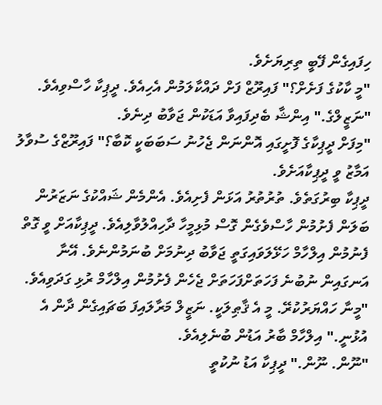ހިފައިގެން ފޭބީ ތިރިޔަށެވެ.
"މީ ކާކުގެ ފަށެށް؟" ފައިރޫޒް ފަށް ދައްކާލަމުން އެހިއެވެ. ދީޕިކާ ހާސްވިއެވެ.
"ނަޒީލްގެ." އިންޝާ ބެދިފައިވާ އަޑަކުން ޖަވާބު ދިނެވެ.
"މިފަށް ދީޕިކާގެ ފޮށީގައި އޮންނަން ޖެހުނު ސަބަބަކީ ކޮބާ؟" ފައިރޫޒްގެ ސުވާލު އަމާޒު ވީ ދީޕިކާއަށެވެ.
ދީޕިކާ ބިރުގަތެވެ. ތުރުތުރު އަޅަން ފެށިއެވެ. އެންމެން ޝައްކުގެ ނަޒަރުން ބަލަން ފެށުމުން ހާސްވެގެން ގޮސް މުޅިމީހާ ދާހިއްލުވާލިއެވެ. ދީޕިކާއަށް ވީ ގޮތް ފެނުމުން އިލްހާމް ހަޅޭލަވައިގަތީ ޖަވާބު ދިނުމަށް ބުނަމުންނެވެ. އޭނާ އަނގައިން ނުބުނެ ފަހަތަށްފަހަތަށް ޖެހެން ފެށުމުން އިލްހާމް ރުޅި ގަދަވިއެވެ.
"މީނާ ހައްޔަރުކުރޭ. މީ އެ ޤާޠިލަކީ. ނަޒީލް މަރާލައިފަ ބަޗައިގެން ދާން އެ އުޅުނީ." އިލްހާމް ބާރު އަޑުން ބުނެލިއެވެ.
"ނޫން. ނޫން." ދީޕިކާ އަޑު ނުކުތީ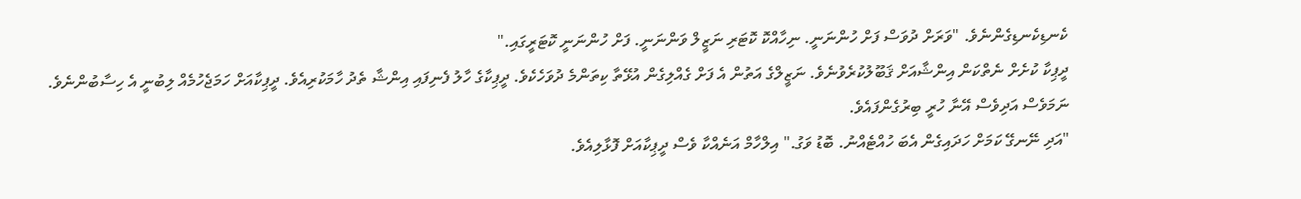ކެނޑިކެނޑިގެންނެވެ. "ވަރަށް ދުވަސް ފަށް ހުންނަނީ. ނިހާއްކޮ ކޮޓަރި ނަޒީލް ވަންނަނީ. ފަށް ހުންނަނީ ކޮޓަރީގައި."
ދީޕިކާ ކުށެށް ނެތްކަން އިންޝާއަށް ޤަބޫލުކުރެވުނެވެ. ނަޒީލްގެ އަތުން އެ ފަށް ގެއްލިގެން އުޅޭތާ ކިތަންމެ ދުވަހެކެވެ. ދީޕިކާގެ ހާލު ފެނިފައި އިންޝާ ތެދު ހާމަކުރިއެވެ. ދީޕިކާއަށް ހަމަޖެހުމެއް ލިބުނީ އެ ހިސާބުންނެވެ. ނަމަވެސް އަދިވެސް އޭނާ ހުރީ ބިރުގެންފައެވެ.
"އަދި ނޭނގޭ ކަމަށް ހަދައިގެން އެބަ ހުއްޓެއްނު. ބޮޑު ވަގު." އިލްހާމް އަނެއްކާ ވެސް ދީޕިކާއަށް ފޮޅާލިއެވެ.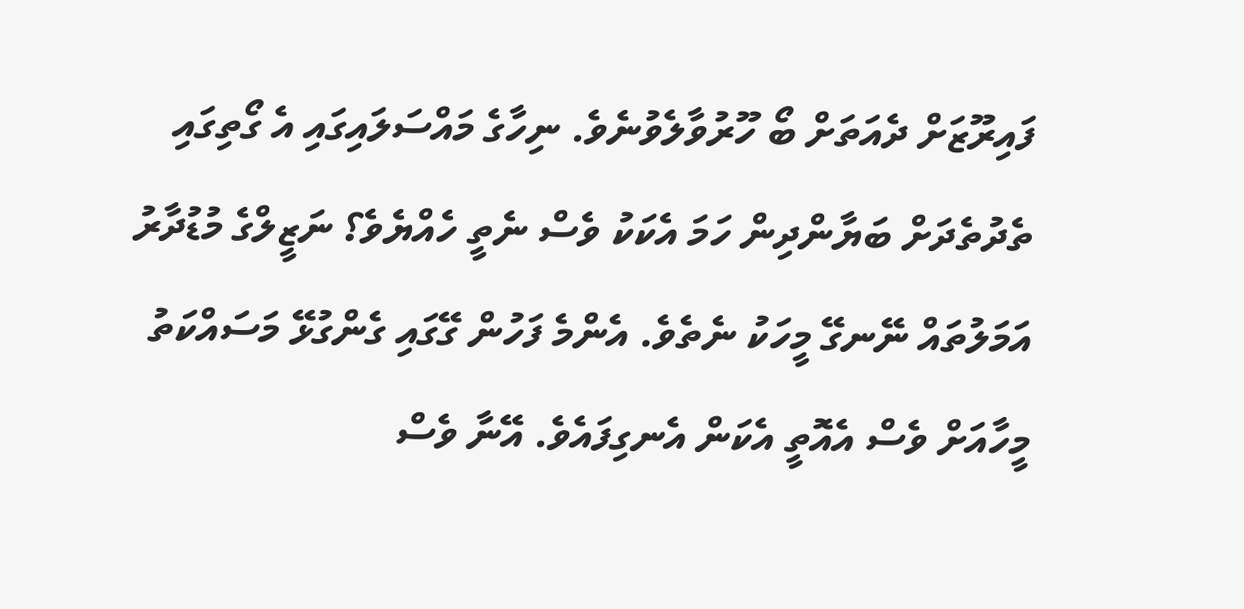ފައިރޫޒަށް ދެއަތަށް ބޯ ހޫރުވާލެވުނެވެ. ނިހާގެ މައްސަލައިގައި އެ ގޯތިގައި ތެދުތެދަށް ބަޔާންދިން ހަމަ އެކަކު ވެސް ނެތީ ހެއްޔެވެ؟ ނަޒީލްގެ މުޑުދާރު އަމަލުތައް ނޭނގޭ މީހަކު ނެތެވެ. އެންމެ ފަހުން ގޭގައި ގެންގުޅޭ މަސައްކަތު މީހާއަށް ވެސް އެއޮތީ އެކަން އެނގިފައެވެ. އޭނާ ވެސް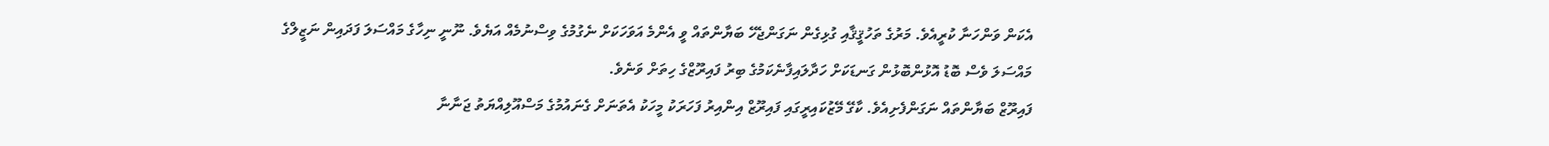އެކަން ވަންހަނާ ކުރީއެވެ. މަރުގެ ތަހުޤީޤާއި ގުޅިގެން ނަގަންޖެހޭ ބަޔާންތައް ވީ އެންމެ އަވަހަކަށް ނެގުމުގެ ވިސްނުމެއް އަޔެވެ. ނޫނީ ނިހާގެ މައްސަލަ ފަދައިން ނަޒީލްގެ މައްސަލަ ވެސް ބޮޑު އޮޅުންބޮޅުން ގަނޑަކަށް ހަދާލައިފާނެކަމުގެ ބިރު ފައިރޫޒްގެ ހިތަށް ވަނެވެ.
ފައިރޫޒް ބަޔާންތައް ނަގަންފެށިއެވެ. ކާގޭ މޭޒުކައިރީގައި ފައިރޫޒް އިންއިރު ފަހަރަކު މީހަކު އެތަނަށް ގެނައުމުގެ މަސްއޫލިއްޔަތު ޖަނާނާ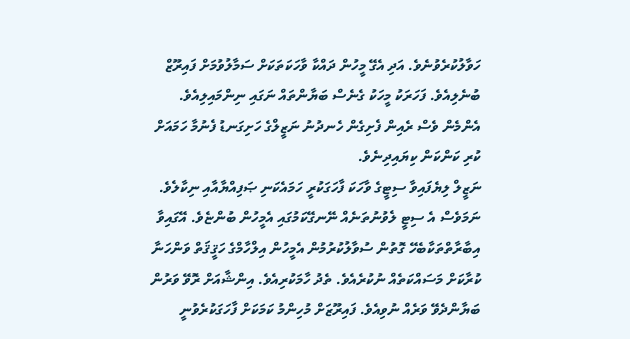ހަވާލުކުރެވުނެވެ. އަދި އެގޭ މީހުން ދައްކާ ވާހަކަތަކަށް ސަމާލުވުމަށް ފައިރޫޒް ބުނެލިއެވެ. ފަހަރަކު މީހަކު ގެނެސް ބަޔާންތައް ނަގައި ނިންމައިލިއެވެ. އެންމެން ވެސް ރެއިން ފެށިގެން ހެނދުނު ނަޒީލްގެ ހަށިގަނޑު ފެނުމާ ހަމައަށް ކުރި ކަންކަން ކިޔައިދިނެވެ.
ނަޒީލް ލިޔެފައިވާ ސިޓީގެ ވާހަކަ ފާހަގަކުރީ ހަމައެކަނި ޞަފިއްޔާއާއި ނިކާލެވެ. ނަމަވެސް އެ ސިޓީ ލެވުނުތަނެއް ނޭނގޭކަމުގައި އެމީހުން ބުންޏެވެ. އޭގައިވާ އިބާރާތްތަކާބެހޭ ގޮތުން ސުވާލުކުރުމުން އެމީހުން އިލްހާމްގެ ހަޤީޤަތް ވަންހަނާ ކުރާކަށް މަސައްކަތެއް ނުކުރެއެވެ. ތެދު ހާމަކުރިއެވެ. އިންޝާއަށް ރޮވޭ ވަރުން ބަޔާންދެވޭ ވަރެއް ނުވިއެވެ. ފައިރޫޒަށް މުހިންމު ކަމަކަށް ފާހަގަކުރެވުނީ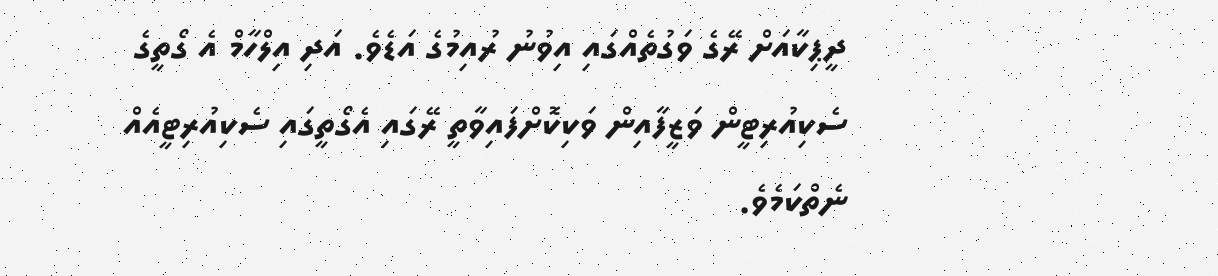ދީޕިކާއަށް ރޭގެ ވަގުތެއްގައި އިވުނު ރުއިމުގެ އަޑެވެ. އަދި އިލްހާމް އެ ގޯތީގެ ސެކިއުރިޓީން ވަޒީފާއިން ވަކިކޮށްފައިވާތީ ރޭގައި އެގޯތީގައި ސެކިއުރިޓީއެއް ނެތްކަމެވެ.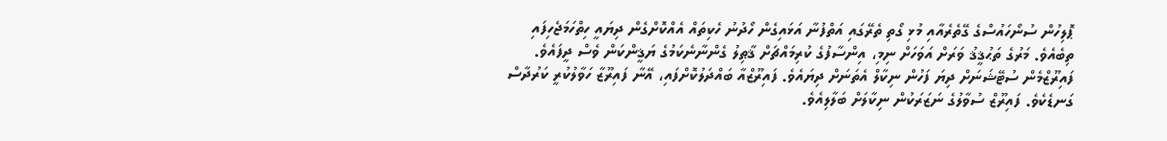ޕޮލިހުން ސުނޯހައުސްގެ ގޭތެރެއާއި މުޅި ގޯތި ތެރޭގައި އަތްފުނާ އަޅައިގެން ހޯދުނު ހެކިތައް އެއްކޮށްގެން ދިޔައީ ހިތްހަމަޖެހިފައި ތިބެއެވެ. މަރުގެ ތަޙުޤީޤު ވަރަށް އަވަހަށް ނިމި، އިންސާފުގެ ކުރިމައްޗަށް ޤާޠިލު ގެންނާނެކަމުގެ ޔަޤީންކަން ވެސް ދީފައެވެ. ފައިރޫޒްމެން ސުޓޭޝަނަށް ދިޔަ ފަހުން ނިކާލް އެތަނަށް ދިޔައެވެ. ފައިރޫޒްއާ ބައްދަލުކޮށްފައި، އޭނާ ފައިރޫޒާ ހަވާލުކުރީ ކަރުދާސް ގަނޑެކެވެ. ފައިރޫޒް ސުވާލުގެ ނަޒަރަކުން ނިކާލަށް ބަލާލިއެވެ.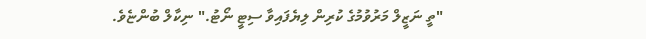"ތީ ނަޒީލް މަރުވުމުގެ ކުރިން ލިޔެފައިވާ ސިޓީ ނޯޓު." ނިކާލް ބުންޏެވެ.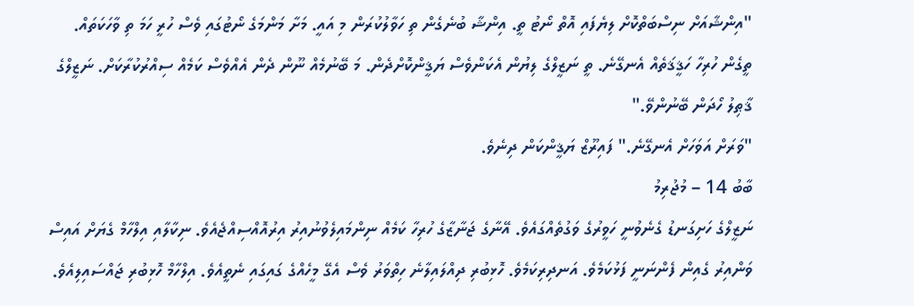"އިންޝާއަށް ނިސްބަތްކޮށް ލިޔެފައި އޮތް ނޯޓު ތީ. އިންޝާ ބުނެގެން ތި ހަވާލުކުރަން މި އައީ. މަށާ މަންމަގެ ނޯޓުގައި ވެސް ހުރީ ހަމަ ތި ވާހަކަތައް. ތީގެން ހުރިހާ ހަޤީޤަތެއް އެނގޭނެ. ތީ ނަޒީލްގެ ލިޔުން އެކަންވެސް ޔަޤީންކޮށްދެން. މަ ބޭނުމެއް ނޫން ދެން އެއްވެސް ކަމެއް ސިއްރުކުރާކަށް. ނަޒީލްގެ ޤާޠިލު ހޯދަން ބޭނުންވޭ."
"ވަރަށް އަވަހަށް އެނގޭނެ." ފައިރޫޒް ޔަޤީންކަން ދިނެވެ.
ބާބު 14 – މުޖުރިމު
ނަޒީލްގެ ހަށިގަނޑު ގެނެވުނީ ހަވީރުގެ ވަގުތެއްގައެވެ. އޭނާގެ ޖަނާޒާގެ ހުރިހާ ކަމެއް ނިންމައިލެވުނުއިރު އިރުއޮއްސިއްޖެއެވެ. ނިކާލާއި އިލްހާމް ގެޔަށް އައިސް ވަންއިރު ގެއިން ފެންނަނީ ފަޅުކަމެވެ. އަނދިރިކަމެވެ. ހޮޅިބުރި ދިއްލައިލާނެ ހިތްވަރު ވެސް އެގޭ މީހެއްގެ ގައިގައި ނެތީއެވެ. އިލްހާމް ހޮޅިބުރި ޖައްސައިލިއެވެ.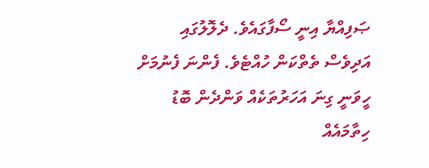ޞަފިއްޔާ އިނީ ސޯފާގައެވެ. ދެލޮލުގައި އަދިވެސް ތެތްކަން ހުއްޓެވެ. ފެންނަ ފެނުމަށް ހީވަނީ ގިނަ އަހަރުތަކެއް ވަންދެން ބޮޑު ހިތާމައެއް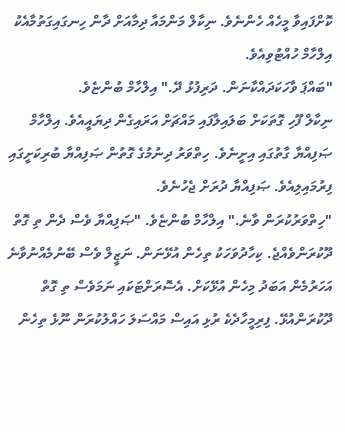ކޮށްފައިވާ މީހެއް ހެންނެވެ. ނިކާލް މަންމައާ ދިމާއަށް ދާން ހިނގައިގަތުމާއެކު އިލްހާމް ހުއްޓުވިއެވެ.
"ބައްޕަ ވާހަކަދައްކާނަން. ދަރިފުޅު ދޭ." އިލްހާމް ބުންޏެވެ.
ނިކާލް ފޫހި ގޮތަކަށް ބަލައިލާފައި މައްޗަށް އަރައިގެން ދިޔައީއެވެ. އިލްހާމް ޞަފިއްޔާ ގާތުގައި އިށީނެވެ. ހިތްވަރު ދިނުމުގެ ގޮތުން ޞަފިއްޔާ ބުރިކަށީގައި ފިރުމައިލިއެވެ. ޞަފިއްޔާ ދުރަށް ޖެހުނެވެ.
"ހިތްވަރުކުރަން ވާނެ." އިލްހާމް ބުންޏެވެ. "ޞަފިއްޔާ ވެސް ދެން ތި ގޮތް ދޫކުރަންވެއްޖެ. ކިހާދުވަހަކު ތިހެން އުޅޭނަން. ނަޒީލް ވެސް ބޭނުމެއްނުވާނެ އަހަރުމެން އަބަދު މިހެން އުޅޭކަށް. އެސޮރަށްޓަކައި ނަމަވެސް ތި ގޮތް ދޫކުރަންއުޅޭ. ފިރިމީހާދެކެ ރުޅި އައިސް މައްސަލަ ހައްލުކުރަން ނޫޅެ ތިހެން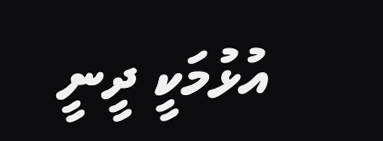އުޅުމަކީ ދީނީ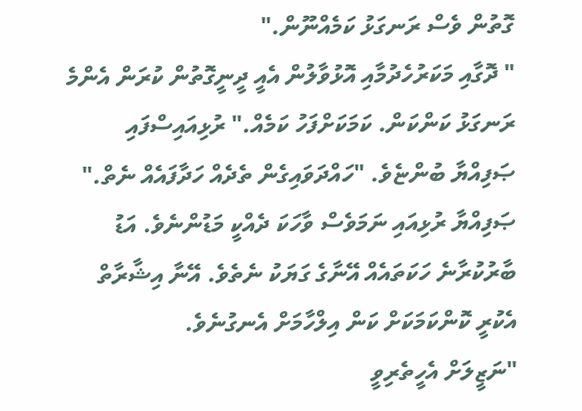ގޮތުން ވެސް ރަނގަޅު ކަމެއްނޫން."
" ދޮގާއި މަކަރުހެދުމާއި އޮޅުވާލުން އެއީ ދީނީގޮތުން ކުރަން އެންމެ ރަނގަޅު ކަންކަން. ކަމަކަށްފަހު ކަމެއް." ރުޅިއައިސްފައި ޞަފިއްޔާ ބުންޏެވެ. "ހައްދަވައިގެން ތެދެއް ހަދާފައެއް ނެތް."
ޞަފިއްޔާ ރުޅިއައި ނަމަވެސް ވާހަކަ ދެއްކީ މަޑުންނެވެ. އަޑު ބާރުކުރާނެ ހަކަތައެއް އޭނާގެ ގަޔަކު ނެތެވެ. އޭނާ އިޝާރާތް އެކުރީ ކޮންކަމަކަށް ކަން އިލްހާމަށް އެނގުނެވެ.
"ނަޒީލަށް އެހީތެރިވީ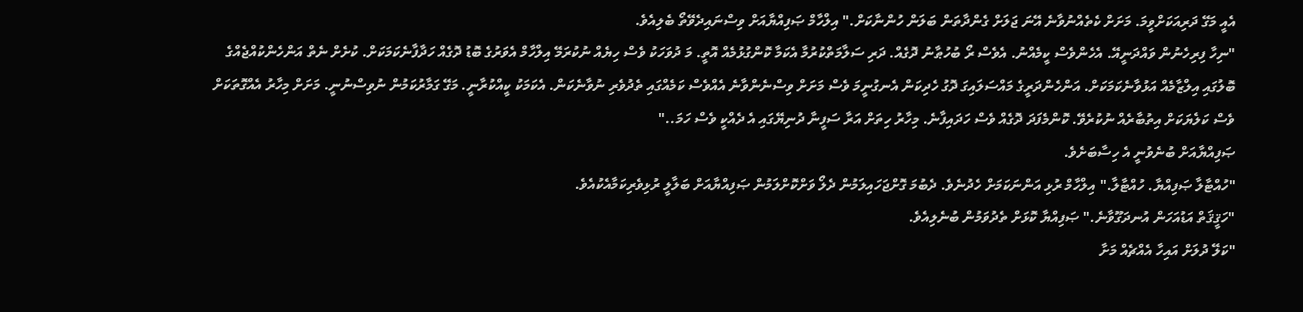އެއީ މަގޭ ދަރިއަކަށްވީމަ. މަށަށް ކެތެއްނުވާނެ އޭނަ ޖަލަށް ގެންދާތަން ބަލަން ހުންނާކަށް." އިލްހާމް ޞަފިއްޔާއަށް ވިސްނައިދެވޭތޯ ބެލިއެވެ.
"ނިހާ ފިރިހެނުން ވައްދަނީއޭ. އެހެންވެސް ކީމެއްނު. އެވެސް ރޯ ބުހުޠާނު ދޮގެއް. ދަރި ސަލާމަތްކުރުމާ އެކަމާ ކޮންގުޅުމެއް އޮތީ. މަ ދުވަހަކު ވެސް ހިޔެއް ނުކުރަމޭ އިލްހާމް އެވަރުގެ ބޮޑު ދޮގެއް ހަދާފާނެކަމަކަށް. ކުށެށް ނެތް އަންހެންކުއްޖެއްގެ ބޮލުގައި އިލްޒާމެއް އަޅުވާނެކަމަކަށް. އަންހެންދަރީގެ މައްސަލައިގަ ދޮގު ހެދިކަން އެނގުނީމަ ވެސް މަށަށް ވިސްނެންވާނެ އެއްވެސް ކަމެއްގައި ތެދުވެރި ނުވާނެކަން. އެކަމަކު ކީއްކުރާނީ. މަގޭ ގަމާރުކަމުން ނުވިސްނުނީ. މަށަށް މިހާރު އެއްގޮތަކަށް ވެސް ކަލެޔަކަށް އިތުބާރެއް ނުކުރެވޭ. ކޮންމެފަދަ ދޮގެއް ވެސް ހަދައިފާނެ. މިހާރު ހިތަށް އަރާ ސަފީނާ ދުނިޔޭގައި އެ ދެއްކީ ވެސް ހަމަ.."
ޞަފިއްޔާއަށް ބުނެވުނީ އެ ހިސާބަށެވެ.
"ހުއްޓާލާ ޞަފިއްޔާ. ހުއްޓާލާ." އިލްހާމް ރުޅި އަންނަކަމަށް ހެދުނެވެ. ދެބުމަ ގޮށްޖަހައިލަމުން ދެލޯ ވަށްކޮށްލަމުން ޞަފިއްޔާއަށް ބަލާލީ ރުޅިވެރިކަމާއެކުއެވެ.
"ހަޤީޤަތް އަޑުއަހަން އުނދަގޫވާނެ." ޞަފިއްޔާ ކޮޅަށް ތެދުވަމުން ބުނެލިއެވެ.
"ކަލޭ ދުލަށް އައިހާ އެއްޗެއް މަށާ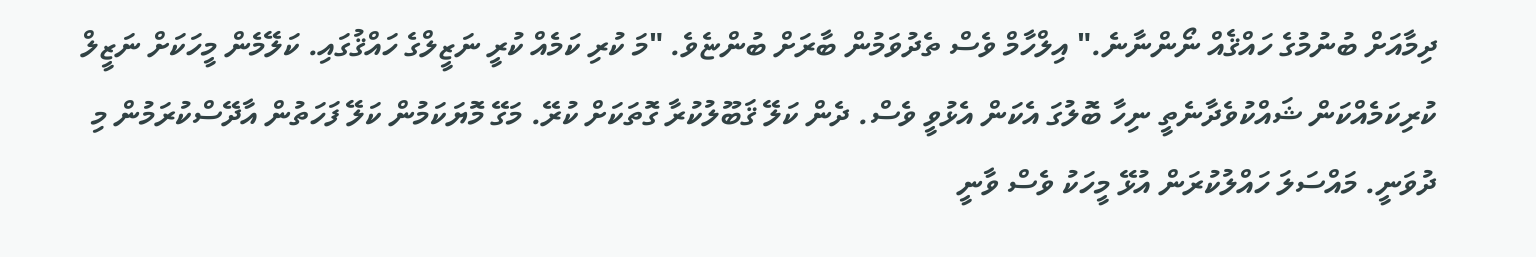ދިމާއަށް ބުނުމުގެ ހައްޤެއް ނޯންނާނެ." އިލްހާމް ވެސް ތެދުވަމުން ބާރަށް ބުންޏެވެ. "މަ ކުރި ކަމެއް ކުރީ ނަޒީލްގެ ހައްޤުގައި. ކަލޭމެން މީހަކަށް ނަޒީލް ކުރިކަމެއްކަން ޝައްކުވެދާނެތީ ނިހާ ބޮލުގަ އެކަން އެޅުވީ ވެސް. ދެން ކަލޭ ޤަބޫލުކުރާ ގޮތަކަށް ކުރޭ. މަގޭ މޮޔަކަމުން ކަލޭ ފަހަތުން އާދޭސްކުރަމުން މި ދުވަނީ. މައްސަލަ ހައްލުކުރަން އުޅޭ މީހަކު ވެސް ވާނީ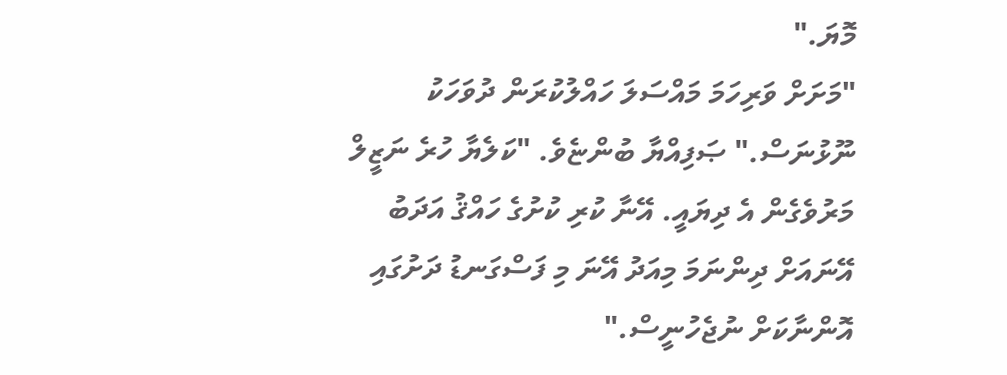މޮޔަ."
"މަށަށް ވަރިހަމަ މައްސަލަ ހައްލުކުރަން ދުވަހަކު ނޫޅުނަސް." ޞަފިއްޔާ ބުންޏެވެ. "ކަލެޔާ ހުރެ ނަޒީލް މަރުވެގެން އެ ދިޔައީ. އޭނާ ކުރި ކުށުގެ ހައްޤު އަދަބު އޭނައަށް ދިންނަމަ މިއަދު އޭނަ މި ފަސްގަނޑު ދަށުގައި އޮންނާކަށް ނުޖެހުނީސް."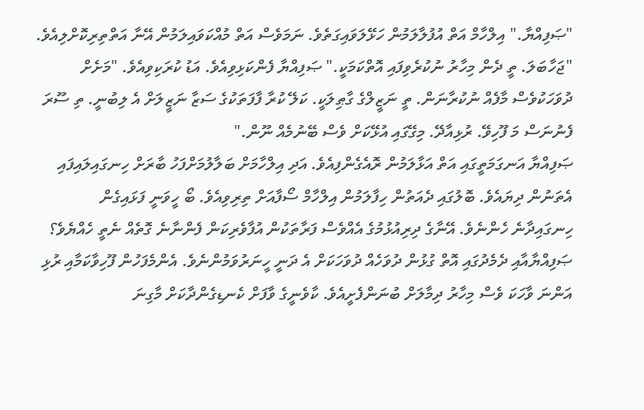"ޞަފިއްޔާ." އިލްހާމް އަތް އުފުލާލަމުން ހަޅޭލަވައިގަތެވެ. ނަމަވެސް އަތް މުއްކަވައިލަމުން އޭނާ އަތްތިރިކޮށްލިއެވެ.
"ޖަހާބަލަ. ތީ ދެން މިހާރު ނުކުރެވިފައި އޮތްކަމަކީ." ޞަފިއްޔާ ފެންކަޅިވިއެވެ. އަޑު ކުރަކިވިއެވެ. "މަށެށް ދުވަހަކުވެސް މާފެއް ނުކުރާނަން. ތީ ނަޒީލްގެ ގާޠިލަކީ. ކަލޭ ކުރާ ފާފަތަކުގެ ސަޒާ ނަޒީލަށް އެ ލިބުނީ. ތި ސޫރަ ފެނުނަސް މަ ފޫހިވޭ. ރުޅިއާދޭ. މިގޭގައި އުޅޭކަށް ވެސް ބޭނުމެއް ނޫން."
ޞަފިއްޔާ އަނގަމަތީގައި އަތް އަޅާލަމުން ރޮއެގެންފިއެވެ. އަދި އިލްހާމަށް ބަލާލުމަށްފަހު ބާރަށް ހިނގައިލައިފައި އެތަނުން ދިޔައެވެ. ބޮލުގައި ދެއަތުން ހިފާލަމުން އިލްހާމް ސޯފާއަށް ތިރިވިއެވެ. ބޯ ހީވަނީ ފަޅައިގެން ހިނގައިދާނެ ހެންނެވެ. އޭނާގެ ދިރިއުޅުމުގެ އެއްވެސް ފަރާތަކުން އުފާވެރިކަން ފެންނާނެ ގޮތެއް ނެތީ ހެއްޔެވެ؟ ޞަފިއްޔާއާއި ދެމެދުގައި އޮތް ގުޅުން ދުވަހެއް ދުވަހަކަށް އެ ދަނީ ހީނަރުވަމުންނެވެ. އެންމެފަހުން ފޫހިވާކަމާއި ރުޅި އަންނަ ވާހަކަ ވެސް މިހާރު ދިމާލަށް ބުނަންފެށީއެވެ. ކާވެނީގެ ވާފަށް ކެނޑިގެންދާކަށް މާގިނަ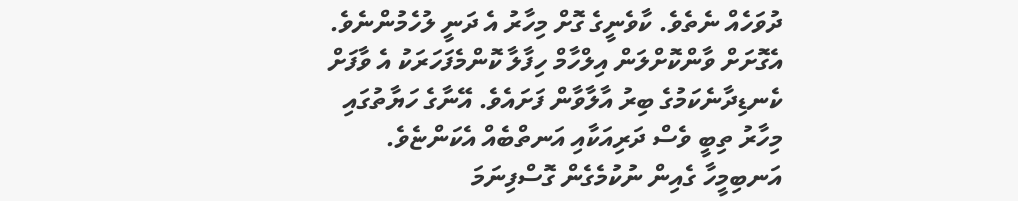ދުވަހެއް ނެތެވެ. ކާވެނީގެ ގޮށް މިހާރު އެ ދަނީ ލުހެމުންނެވެ. އެގޮށަށް ވާންކޮށްލަން އިލްހާމް ހިފާލާ ކޮންމެފަހަރަކު އެ ވާފަށް ކެނޑިދާނެކަމުގެ ބިރު އާލާވާން ފަށައެވެ. އޭނާގެ ހަޔާތުގައި މިހާރު ތިބީ ވެސް ދަރިއަކާއި އަނތްބެއް އެކަންޏެވެ. އަނބިމީހާ ގެއިން ނުކުމެގެން ގޮސްފިނަމަ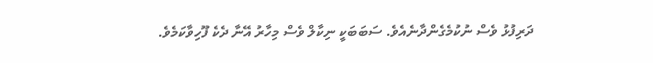ދަރިފުޅު ވެސް ނުކުމެގެންދާނެއެވެ. ސަބަބަކީ ނިކާލް ވެސް މިހާރު އޭނާ ދެކެ ފޫހިވާކަމެވެ.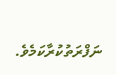ނަފްރަތުކުރާކަމެވެ.